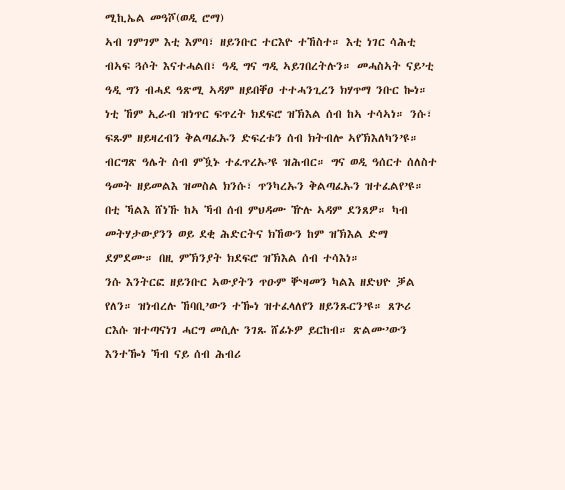ሚኪኤል መዓሾ(ወዲ ሮማ)
ኣብ ገምገም እቲ እምባ፣ ዘይንቡር ተርእዮ ተኸስተ። እቲ ነገር ሳሕቲ ብኣፍ ጓሶት እናተሓልበ፣ ዓዲ ግና ግዲ ኣይገበረትሉን። መሓስኣት ናይ’ቲ ዓዲ ግን ብሓደ ዓጽሚ ኣዳም ዘይበቐዐ ተተሓንጊረን ክሃጥማ ንቡር ኰነ። ነቲ ኸም ኢራብ ዝነጥር ፍጥረት ክደፍሮ ዝኽእል ሰብ ከኣ ተሳኣነ። ንሱ፣ ፍጹም ዘይዛረብን ቅልጣፈኡን ድፍረቱን ሰብ ክትብሎ ኣየኽእለካን’ዩ። ብርግጽ ዓሌት ሰብ ምዃኑ ተፈጥረኡ’ዩ ዝሕብር። ግና ወዲ ዓሰርተ ሰለስተ ዓመት ዘይመልእ ዝመስል ክንሱ፣ ጥንካረኡን ቅልጣፈኡን ዝተፈልየ’ዩ። በቲ ኻልእ ሸነኹ ከኣ ኻብ ሰብ ምህዳሙ ዅሉ ኣዳም ደንጸዎ። ካብ መትሃታውያንን ወይ ደቂ ሕድርትና ክኸውን ከም ዝኽእል ድማ ደምደሙ። በዚ ምኽንያት ክደፍሮ ዝኽእል ሰብ ተሳእነ።
ንሱ እንትርፎ ዘይንቡር ኣውያትን ጥዑም ቝዛመን ካልእ ዘድህዮ ቓል የለን። ዝነብረሉ ኸባቢ’ውን ተዀነ ዝተፈላለየን ዘይንጹርን’ዩ። ጸጕሪ ርእሱ ዝተጣናነገ ሓርግ መሲሉ ንገጹ ሸፊኑዎ ይርከብ። ጽልሙ’ውን እንተዀነ ኻብ ናይ ሰብ ሕብሪ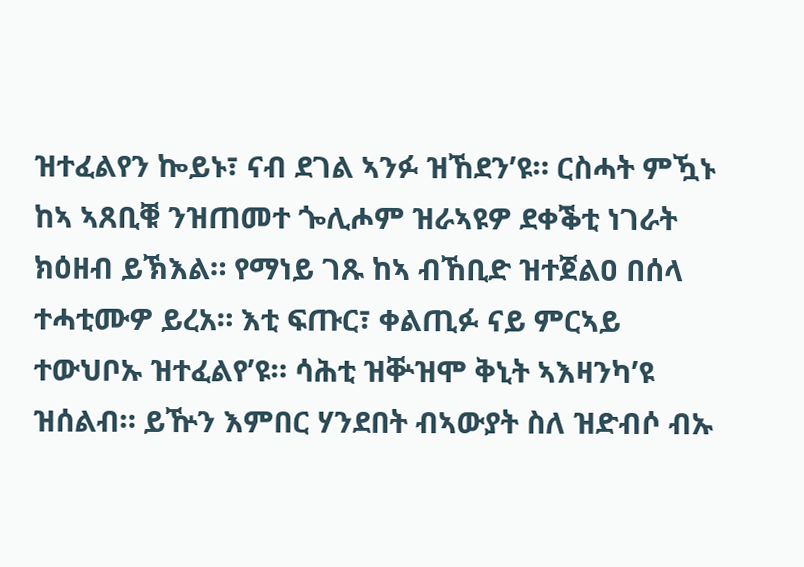ዝተፈልየን ኰይኑ፣ ናብ ደገል ኣንፉ ዝኸደን’ዩ። ርስሓት ምዃኑ ከኣ ኣጸቢቑ ንዝጠመተ ጐሊሖም ዝራኣዩዎ ደቀቕቲ ነገራት ክዕዘብ ይኽእል። የማነይ ገጹ ከኣ ብኸቢድ ዝተጀልዐ በሰላ ተሓቲሙዎ ይረአ። እቲ ፍጡር፣ ቀልጢፉ ናይ ምርኣይ ተውህቦኡ ዝተፈልየ’ዩ። ሳሕቲ ዝቝዝሞ ቅኒት ኣእዛንካ’ዩ ዝሰልብ። ይዅን እምበር ሃንደበት ብኣውያት ስለ ዝድብሶ ብኡ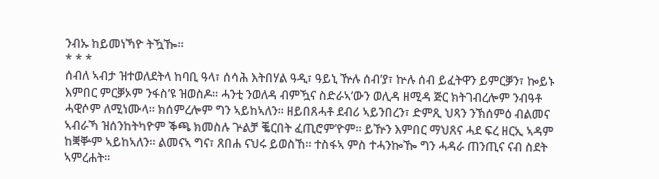ንብኡ ከይመነኻዮ ትዃዀ።
* * *
ሰብለ ኣብታ ዝተወለደትላ ከባቢ ዓላ፣ ሰሳሕ እትበሃል ዓዲ፣ ዓይኒ ዅሉ ሰብ’ያ፣ ኵሉ ሰብ ይፈትዋን ይምርቓን፣ ኰይኑ እምበር ምርቓኦም ንፋስ’ዩ ዝወስዶ። ሓንቲ ንወለዳ ብምዃና ስድራኣ’ውን ወሊዳ ዘሚዳ ጅር ክትገብረሎም ንብዓቶ ሓዊሶም ለሚነሙላ። ክሰምረሎም ግን ኣይከኣለን። ዘይበጸሓቶ ደብሪ ኣይንበረን፣ ድምጺ ህጻን ንኽሰምዕ ብልመና ኣብራኻ ዝሰንከትካዮም ቕጫ ክመስሉ ጕልቻ ቘርበት ፈጢሮም’ዮም። ይዅን እምበር ማህጸና ሓደ ፍረ ዘርኢ ኣዳም ከቛቝም ኣይከኣለን። ልመናኣ ግና፣ ጸበሐ ናህሩ ይወስኸ። ተስፋኣ ምስ ተሓንኰዀ ግን ሓዳራ ጠንጢና ናብ ስደት ኣምረሐት።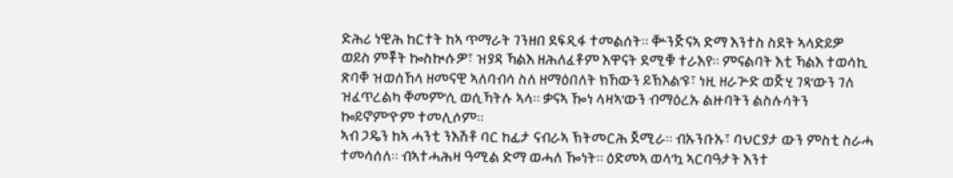ድሕሪ ነዊሕ ከርተት ከኣ ጥማራት ገንዘበ ደፍዲፋ ተመልሰት። ቝንጅናኣ ድማ እንተስ ስደት ኣላድይዎ ወይስ ምቾት ኰስኲሱዎ፣ ዝያዳ ኻልእ ዘሕለፈቶም እዋናት ደሚቑ ተራእየ። ምናልባት እቲ ኻልእ ተወሳኪ ጽባቐ ዝወሰኸላ ዘመናዊ ኣለባብሳ ስለ ዘማዕበለት ክኸውን ይኽእል’ዩ፣ ነዚ ዘራጕድ ወጅሂ ገጻ’ውን ገለ ዝፈጥረልካ ቐመም’ሲ ወሲኻትሉ ኣላ። ቃናኣ ዀነ ላዛኣ’ውን ብማዕረኡ ልዙባትን ልስሉሳትን ኰይኖም’ዮም ተመሊሶም።
ኣብ ጋዴን ከኣ ሓንቲ ንእሽቶ ባር ከፊታ ናብራኣ ኽትመርሕ ጀሚራ። ብኡንቡኡ፣ ባህርያታ ውን ምስቲ ስራሓ ተመሳሰለ። ብኣተሓሕዛ ዓሚል ድማ ወሓለ ዀነት። ዕድመኣ ወላ’ኳ ኣርባዓታት እንተ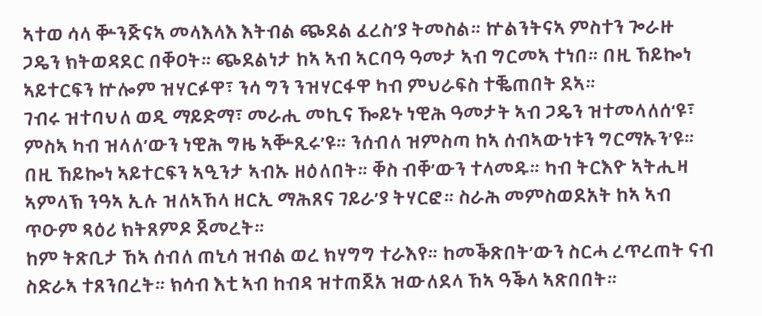ኣተወ ሳላ ቝንጅናኣ መላእላእ እትብል ጭደል ፈረስ’ያ ትመስል። ኵልንትናኣ ምስተን ጐራዙ ጋዴን ክትወዳደር በቐዐት። ጭደልነታ ከኣ ኣብ ኣርባዓ ዓመታ ኣብ ግርመኣ ተነበ። በዚ ኸይኰነ ኣይተርፍን ኵሎም ዝሃርፉዋ፣ ንሳ ግን ንዝሃርፋዋ ካብ ምህራፍስ ተቘጠበት ደኣ።
ገብሩ ዝተባህለ ወዲ ማይድማ፣ መራሒ መኪና ዀይኑ ነዊሕ ዓመታት ኣብ ጋዴን ዝተመላለሰ‘ዩ፣ ምስኣ ካብ ዝላለ’ውን ነዊሕ ግዜ ኣቝጺሩ’ዩ። ንሰብለ ዝምስጣ ከኣ ሰብኣውነቱን ግርማኡን’ዩ። በዚ ኸይኰነ ኣይተርፍን ኣዒንታ ኣብኡ ዘዕለበት። ቐስ ብቐ’ውን ተላመዱ። ካብ ትርእዮ ኣትሒዛ ኣምላኽ ንዓኣ ኢሉ ዝለኣኸላ ዘርኢ ማሕጸና ገይራ’ያ ትሃርፎ። ስራሕ መምስወደአት ከኣ ኣብ ጥዑም ጻዕሪ ክትጸምዶ ጀመረት።
ከም ትጽቢታ ኸኣ ሰብለ ጠኒሳ ዝብል ወረ ክሃግግ ተራእየ። ከመቕጽበት’ውን ስርሓ ረጥረጠት ናብ ስድራኣ ተጸንበረት። ክሳብ እቲ ኣብ ከብዳ ዝተጠጀአ ዝውለደላ ኸኣ ዓቕላ ኣጽበበት።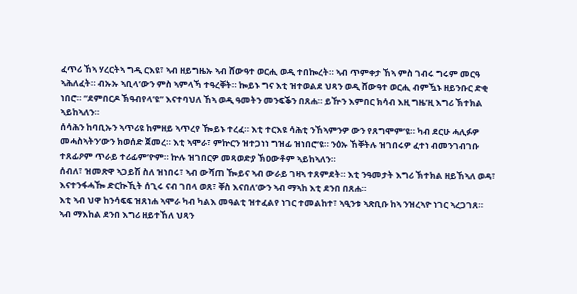ፈጥሪ ኸኣ ሃረርትኣ ግዲ ርእዩ፣ ኣብ ዘይግዜኡ ኣብ ሸውዓተ ወርሒ ወዲ ተበኰረት። ኣብ ጥምቀታ ኸኣ ምስ ገብሩ ግሩም መርዓ ኣሕለፈት። ብኡኡ ኣቢላ’ውን ምስ ኣምላኻ ተዓረቐት። ኰይኑ ግና እቲ ዝተወልደ ህጻን ወዲ ሸውዓተ ወርሒ ብምዃኑ ዘይንቡር ድቂ ነበሮ። “ደምበርዶ ኽዓብየላ’ዩ” እናተባህለ ኸኣ ወዲ ዓመትን መንፍቕን በጸሐ። ይዅን እምበር ክሳብ እዚ ግዜ’ዚ እግሪ ኽተክል ኣይከኣለን።
ሰሳሕን ከባቢኡን ኣጥሪዩ ከምዘይ ኣጥረየ ዀይኑ ተረፈ። እቲ ተርእዩ ሳሕቲ ንኸኣምንዎ ውን የጸግሞም’ዩ። ካብ ደርሁ ሓሊፉዎ መሓስኣትን’ውን ክወሰድ ጀመረ። እቲ ኣሞራ፣ ምኵርን ዝተጋነነ ግዝፊ ዝነበሮ’ዩ። ንዕኡ ኸቐትሉ ዝገበሩዎ ፈተነ ብመንገብገቡ ተጸፊዖም ጥራይ ተሪፊም’ዮም። ኵሉ ዝገበርዎ መጻወድያ ኽዐውቶም ኣይከኣለን።
ሰብለ፣ ዝመጽዋ ኣጋይሽ ስለ ዝነበሩ፣ ኣብ ውሻጠ ዀይና ኣብ ውራይ ገዛኣ ተጸምደት። እቲ ንዓመታት እግሪ ኽተክል ዘይኸኣለ ወዳ፣ እናተንፋሓዀ ድርኲኺት ሰጊሩ ናብ ገበላ ወጸ፣ ቐስ እናበለ’ውን ኣብ ማኣከ እቲ ደንበ በጸሐ።
እቲ ኣብ ህዋ ከንሳፍፍ ዝጸነሐ ኣሞራ ካብ ካልእ መዓልቲ ዝተፈልየ ነገር ተመልከተ፣ ኣዒንቱ ኣጽቢቡ ከኣ ንዝረኣዮ ነገር ኣረጋገጸ። ኣብ ማእከል ደንበ እግሪ ዘይተኸለ ህጻን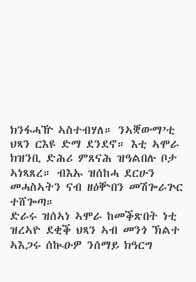ክንፋሓዅ ኣስተብሃለ። ንኣቛውማ’ቲ ህጻን ርእዩ ድማ ደንደኖ። እቲ ኣሞራ ክዝንቢ ድሕሪ ምጸናሕ ዝዓልበሉ ቦታ ኣነጻጸረ። ብእኡ ዝሰከሓ ደርሁን መሓስኣትን ናብ ዘዕቝበን መሽጐራጕር ተሸጐጣ።
ድራሩ ዝሰኣነ ኣሞራ ከመቕጽበት ነቲ ዝረኣዮ ደቂቕ ህጻን ኣብ መንጎ ኽልተ ኣእጋሩ ሰኲዑዎ ንሰማይ ክዓርግ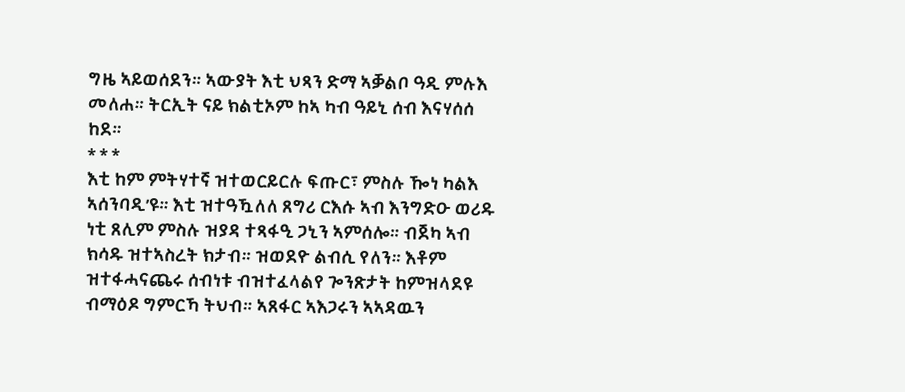ግዜ ኣይወሰደን። ኣውያት እቲ ህጻን ድማ ኣቓልቦ ዓዲ ምሉእ መለሐ። ትርኢት ናይ ክልቲኦም ከኣ ካብ ዓይኒ ሰብ እናሃሰሰ ከደ።
* * *
እቲ ከም ምትሃተኛ ዝተወርይርሉ ፍጡር፣ ምስሉ ዀነ ካልእ ኣሰንባዲ’ዩ። እቲ ዝተዓዃለለ ጸግሪ ርእሱ ኣብ እንግድዑ ወሪዱ ነቲ ጸሊም ምስሉ ዝያዳ ተጻፋዒ ጋኒን ኣምሰሎ። ብጀካ ኣብ ክሳዱ ዝተኣስረት ክታብ። ዝወደዮ ልብሲ የለን። እቶም ዝተፋሓናጨሩ ሰብነቱ ብዝተፈላልየ ጐንጽታት ከምዝላደዩ ብማዕዶ ግምርኻ ትህብ። ኣጸፋር ኣእጋሩን ኣኣዳዉን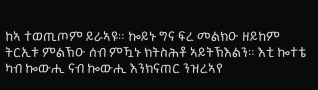ከኣ ተወጢጦም ይራኣዩ። ኰይኑ ግና ፍረ መልክዑ ዘይከም ትርኢቱ ምልኽዑ ሰብ ምዃኑ ክትስሕቶ ኣይትኽእልን። እቲ ኰተቴ ካብ ኰውሒ ናብ ኰውሒ እንክናጠር ንዝረኣየ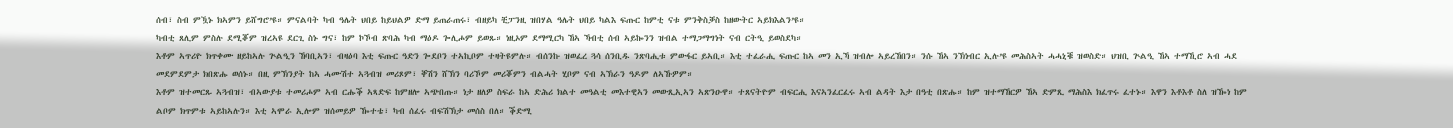ሰብ፣ ስብ ምዃኑ ክኣምን ይሸግሮ’ዩ። ምናልባት ካብ ዓሌት ህበይ ከይህልዎ ድማ ይጠራጠሩ፣ ብዘይካ ቺፓንዚ ዝበሃል ዓሌት ህበይ ካልእ ፍጡር ከምቲ ናቱ ምንቅስቓስ ከዘውትር ኣይክእልን’ዩ።
ካብቲ ጸሊም ምስሉ ደሚቖም ዝረኣዩ ደርጊ ስኑ ግና፣ ከም ኮኾብ ጽባሕ ካብ ማዕዶ ጐሊሖም ይወጹ። ነዚኦም ደማሚርካ ኸኣ ኻብቲ ሰብ ኣይኰንን ዝብል ተማጋማግነት ናብ ርትዒ ይወስደካ።
እቶም ኣጥሪዮ ክጥቀሙ ዘይከኣሉ ጕልዒን ኸባቢኣን፣ ብዛዕባ እቲ ፍጡር ዓድን ጐደቦን ተኣኪቦም ተዛትዩምሉ። ብሰንኩ ዝወፈረ ጓሳ ሰንቢዱ ንጽባሒቱ ምውፋር ይኣቢ። እቲ ተፈራሒ ፍጡር ከኣ መን ኢኻ ዝብሎ ኣይረኸበን። ንሱ ኸኣ ንኽነብር ኢሉ’ዩ መሕስኣት ሓሓኒቑ ዝወስድ። ህዝቢ ጕልዒ ኸኣ ተማኺሮ ኣብ ሓደ መደምደምታ ክበጽሑ ወሰኑ። በዚ ምኽንያት ከኣ ሓሙሽተ ኣጓብዝ መሪጾም፣ ቐሽን ሸኽን ባሪኾም መሪቖምን ብልሓት ሂቦም ናብ ኣኽራን ዓዶም ለኣኹዎም።
እቶም ዝተመርጹ ኣጓብዝ፣ ብኣውያቱ ተመሪሖም ኣብ ርሑቕ ኣጻድፍ ከምዘሎ ኣጭበጡ። ነታ ዘለዎ ስፍራ ከኣ ድሕሪ ክልተ መዓልቲ መእተዊኣን መውጺኢኣን ኣጽንዑዋ። ተጸናትዮም ብፍርሒ እናኣንፈርፈሩ ኣብ ልዳት እታ በዓቲ በጽሑ። ከም ዝተማኸርዎ ኸኣ ድምጺ ማሕስእ ክፈጥሩ ፈተኑ። እዋን እቶእቶ ስለ ዝዀነ ከም ልቦም ክጥምቱ ኣይከኣሉን። እቲ ኣሞራ ኢሎም ዝሰመይዎ ዀተቴ፣ ካብ ሰፈሩ ብፍሽኽታ መሰስ በለ። ቕድሚ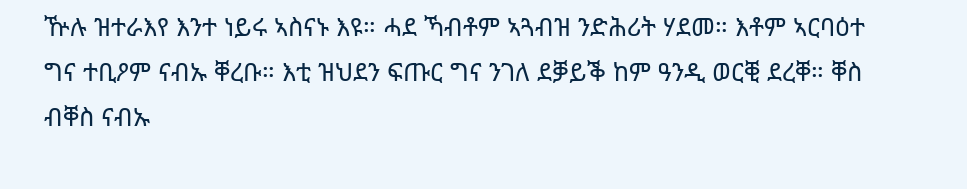ዅሉ ዝተራእየ እንተ ነይሩ ኣስናኑ እዩ። ሓደ ኻብቶም ኣጓብዝ ንድሕሪት ሃደመ። እቶም ኣርባዕተ ግና ተቢዖም ናብኡ ቐረቡ። እቲ ዝህደን ፍጡር ግና ንገለ ደቓይቕ ከም ዓንዲ ወርቒ ደረቐ። ቐስ ብቐስ ናብኡ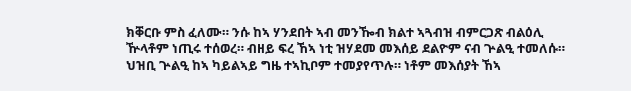ክቐርቡ ምስ ፈለሙ። ንሱ ከኣ ሃንደበት ኣብ መንዀብ ክልተ ኣጓብዝ ብምርጋጽ ብልዕሊ ዅላቶም ነጢሩ ተሰወረ። ብዘይ ፍረ ኸኣ ነቲ ዝሃደመ መእሰይ ደልዮም ናብ ጕልዒ ተመለሱ።
ህዝቢ ጕልዒ ከኣ ካይልኣይ ግዜ ተኣኪቦም ተመያየጥሉ። ነቶም መእሰያት ኸኣ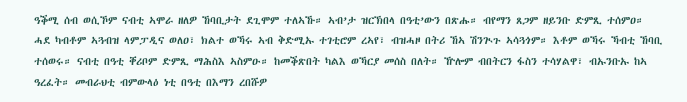ዓቕሚ ሰብ ወሲኾም ናብቲ ኣሞራ ዘለዎ ኸባቢታት ደጊሞም ተለኣኹ። ኣብ’ታ ዝርኽበላ በዓቲ’ውን በጽሑ። ብየማን ጸጋም ዘይንቡ ድምጺ ተሰምዐ። ሓደ ካብቶም ኣጓብዝ ላምፓዲና ወለዐ፣ ክልተ ወኻሩ ኣብ ቅድሚኡ ተገቲሮም ረኣየ፣ ብዝሓዞ በትሪ ኸኣ ሽንጒጉ ኣሳጓጎም። እቶም ወኻሩ ኻብቲ ኸባቢ ተሰወሩ። ናብቲ በዓቲ ቐሪቦም ድምጺ ማሕስእ ኣስምዑ። ከመቕጽበት ካልእ ወኻርያ መሰስ በለት። ዅሎም ብበትርን ፋስን ተሳሃልዋ፣ ብኡንቡኡ ከኣ ዓረፈት። መብራህቲ ብምውላዕ ነቲ በዓቲ በእማን ረበሹዎ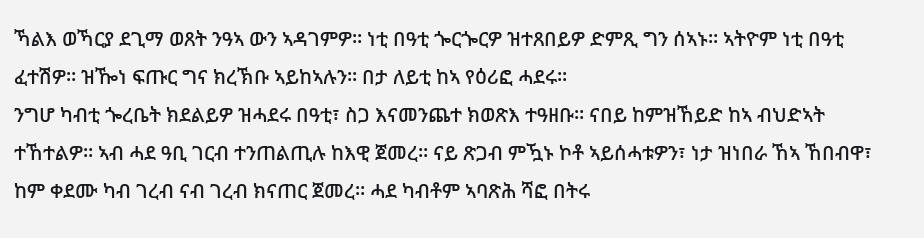ኻልእ ወኻርያ ደጊማ ወጸት ንዓኣ ውን ኣዳገምዎ። ነቲ በዓቲ ጐርጐርዎ ዝተጸበይዎ ድምጺ ግን ሰኣኑ። ኣትዮም ነቲ በዓቲ ፈተሽዎ። ዝዀነ ፍጡር ግና ክረኽቡ ኣይከኣሉን። በታ ለይቲ ከኣ የዕሪፎ ሓደሩ።
ንግሆ ካብቲ ጐረቤት ክደልይዎ ዝሓደሩ በዓቲ፣ ስጋ እናመንጨተ ክወጽእ ተዓዘቡ። ናበይ ከምዝኸይድ ከኣ ብህድኣት ተኸተልዎ። ኣብ ሓደ ዓቢ ገርብ ተንጠልጢሉ ከእዊ ጀመረ። ናይ ጽጋብ ምዃኑ ኮቶ ኣይሰሓቱዎን፣ ነታ ዝነበራ ኸኣ ኸበብዋ፣ ከም ቀደሙ ካብ ገረብ ናብ ገረብ ክናጠር ጀመረ። ሓደ ካብቶም ኣባጽሕ ሻፎ በትሩ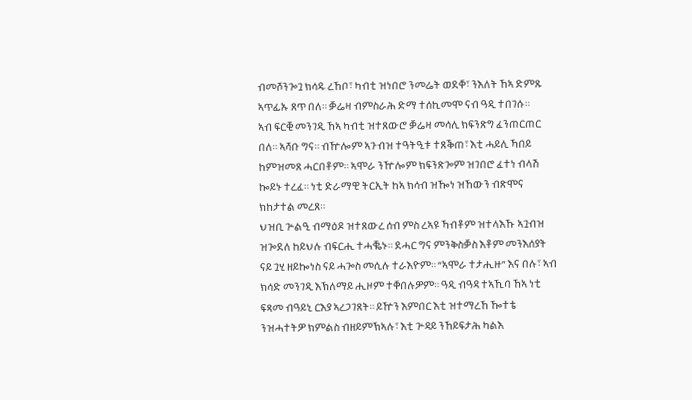ብመሾንጐጓ ክሳዱ ረኸቦ፣ ካብቲ ዝነበሮ ንመሬት ወደቐ፣ ንእለት ኸኣ ድምጹ ኣጥፊኡ ጸጥ በለ። ቓሬዛ ብምስራሕ ድማ ተሰኪመሞ ናብ ዓዲ ተበገሱ።
ኣብ ፍርቒ መንገዲ ኸኣ ካብቲ ዝተጸውሮ ቓሬዛ መሳሊ ክፍንጽግ ፈንጠርጠር በለ። ኣሻቡ ግና። ብዅሎም ኣጉብዝ ተዓትዒቱ ተጸቕጠ፣ እቲ ሓይሊ ኻበይ ከምዝመጸ ሓርበቶም። ኣሞራ ንዅሎም ክፍንጽጐም ዝገበሮ ፈተነ ብላሽ ኰይኑ ተረፈ። ነቲ ድራማዊ ትርኢት ከኣ ክሳብ ዝዀነ ዝኸውን ብጽሞና ክከታተል መረጸ።
ህዝቢ ጕልዒ ብማዕዶ ዝተጸውረ ሰብ ምስ ረኣዩ ኻብቶም ዝተላእኹ ኣጓብዝ ዝጐደለ ከይህሉ ብፍርሒ ተሓቘኑ። ደሓር ግና ምንቅስቓስ እቶም መንእሰያት ናይ ጓሂ ዘይኰነስ ናይ ሓጐስ መሲሉ ተራእዮም። “ኣሞራ ተታሒዙ” እና በሉ፣ ኣብ ክሳድ መንገዲ እኽለማይ ሒዞም ተቐበሉዎም። ዓዲ ብዓዳ ተኣኺባ ኸኣ ነቲ ፍጻመ ብዓይኒ ርእያ ኣረጋገጸት። ይዅን እምበር እቲ ዝተማረኸ ዀተቴ ንዝሓተትዎ ክምልስ ብዘይምኽኣሉ፣ እቲ ጕዳይ ንኸይፍታሕ ካልእ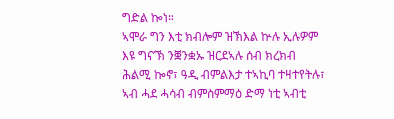ግድል ኰነ።
ኣሞራ ግን እቲ ክብሎም ዝኽእል ኵሉ ኢሉዎም እዩ ግና’ኽ ንቛንቋኡ ዝርደኣሉ ሰብ ክረክብ ሕልሚ ኰኖ፣ ዓዲ ብምልእታ ተኣኪባ ተዛተየትሉ፣ ኣብ ሓደ ሓሳብ ብምስምማዕ ድማ ነቲ ኣብቲ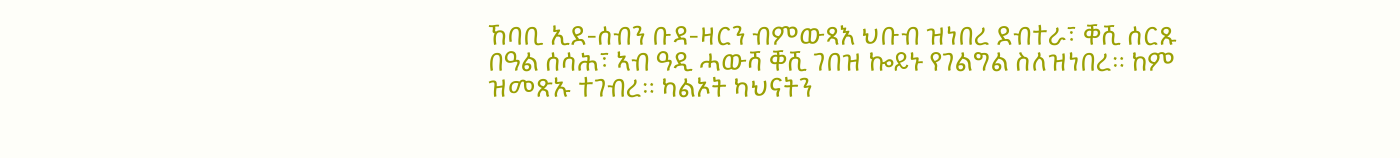ኸባቢ ኢደ-ሰብን ቡዳ-ዛርን ብምውጻእ ህቡብ ዝነበረ ደብተራ፣ ቐሺ ሰርጹ በዓል ሰሳሕ፣ ኣብ ዓዲ ሓውሻ ቐሺ ገበዝ ኰይኑ የገልግል ስለዝነበረ። ከም ዝመጽኡ ተገብረ። ካልኦት ካህናትን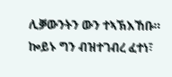ሊቓውንትን ውን ተኣኽእኸቡ። ኰይኑ ግን ብዝተገብረ ፈተነ፣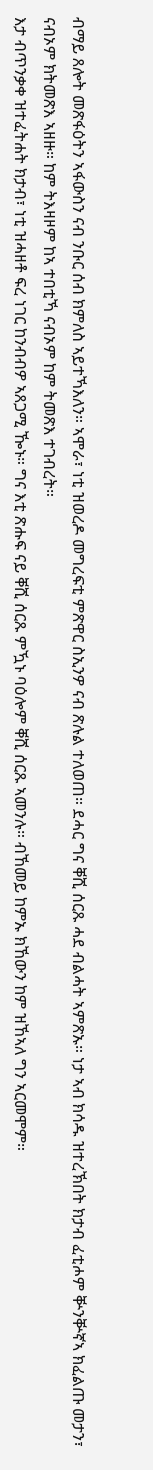ብማይ ጸሎት መጽፋዕትን ኣፋውስን ናብ ንቡር ሰብ ክምለስ ኣይተኻእለን። ኣሞራ፣ ነቲ ዝወረዶ መግረፍቲ ምጽዋር ስኢንዎ ናብ ጽሉል ተለወጠ። ደሓር ግና ቐሺ ሰርጹ ሓደ ብልሓት ኣምጽኡ። ነታ ኣብ ክሳዱ ዝተረኽበት ክታብ ፈቲሖም ቝንቝኛኣ ክፈልጡ መታን፣ ናብኦም ክትመጽእ ኣዘዙ። ከም ትእዛዞም ከኣ ተበቲኻ ናብኦም ከም ትመጽእ ተገብረት።
እታ ብጥንቃቀ ዝተፈትሐት ክታብ፣ ነቲ ዝሓዘቶ ፍረ ነገር ከንብብዎ ኣጸጋሚ ዀኑ። ግና እቲ ጽሑፍ ናይ ቐሺ ሰርጹ ምዃኑ ባዕሎም ቐሺ ሰርጹ ኣመንሉ። ብኸመይ ከምኡ ክኸውን ከም ዝኸኣለ ግን ኣርመሞም።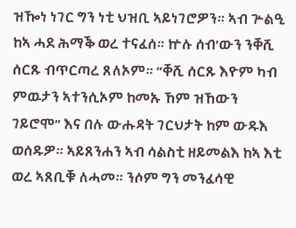ዝዀነ ነገር ግን ነቲ ህዝቢ ኣይነገሮዎን። ኣብ ጕልዒ ከኣ ሓደ ሕማቕ ወረ ተናፈሰ። ኵሉ ሰብ’ውን ንቐሺ ሰርጹ ብጥርጣረ ጸለኦም። “ቐሺ ሰርጹ እዮም ካብ ምዉታን ኣተንሲኦም ከመኡ ኸም ዝኸውን ገይሮሞ” እና በሉ ውሑዳት ገርህታት ከም ውዱእ ወሰዱዎ። ኣይጸንሐን ኣብ ሳልስቲ ዘይመልእ ከኣ እቲ ወረ ኣጸቢቑ ለሓመ። ንሶም ግን መንፈሳዊ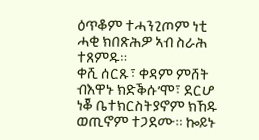ዕጥቆም ተሓንጊጦም ነቲ ሓቂ ክበጽሕዎ ኣብ ስራሕ ተጸምዱ።
ቀሺ ሰርጹ፣ ቀዳም ምሸት ብእዋኑ ክድቕሱ’ሞ፣ ደርሆ ነቖ ቤተክርስትያኖም ክኸዱ ወጢኖም ተጋደሙ። ኰይኑ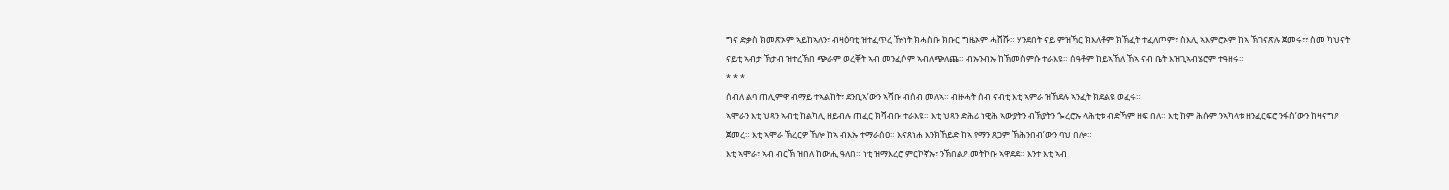ግና ድቃስ ክመጽኦም ኣይከኣለን፣ ብዛዕባቲ ዝተፈጥረ ዅነት ክሓስቡ ክቡር ግዜኦም ሓሸሹ። ሃንደበት ናይ ምዝኻር ክእለቶም ክኽፈት ተፈለጦም፣ ስእሊ ኣእምሮኦም ከኣ ኽገናጽሉ ጀመሩ፣፣ ስመ ካህናት ናይቲ ኣብታ ኽታብ ዝተረኽበ ጭራም ወረቐት ኣብ መንፈሶም ኣብለጭለጨ። ብኡንብኡ ከኽመስምሱ ተራእዩ። ሰዓቶም ከይኣኸለ ኸኣ ናብ ቤት እዝጊኣብሄሮም ተዓዘሩ።
* * *
ሰብለ ልባ ጠሊምዋ ብማይ ተኣልከት፣ ደንቢኣ’ውን ኣሻቡ ብሰብ መለኣ። ብዙሓት ሰብ ናብቲ እቲ ኣምራ ዝኸደሉ ኣንፈት ክደልዩ ወፈሩ።
ኣሞራን እቲ ህጻን ኣብቲ ከልካሊ ዘይብሉ ጠፈር ክሻብቡ ተራእዩ። እቲ ህጻን ድሕሪ ነዊሕ ኣውያትን ብኽያትን ጐረሮኡ ላሕቲቱ ብድኻም ዘፍ በለ። እቲ ከም ሕሱም ንኣካላቱ ዘንፈርፍሮ ንፋስ’ውን ከዛናግዖ ጀመረ። እቲ ኣሞራ ኽረርዎ ኸሎ ከኣ ብእኡ ተማራሰዐ። እናጸነሐ እንክኸይድ ከኣ የማን ጸጋም ኽሕንበብ’ውን ባህ በሎ።
እቲ ኣሞራ፣ ኣብ ብርኽ ዝበለ ከውሒ ዓለበ። ነቲ ዝማእረሮ ምርኮኛኡ፣ ንኽበልዖ መትኮቡ ኣዋደደ። እንተ እቲ ኣብ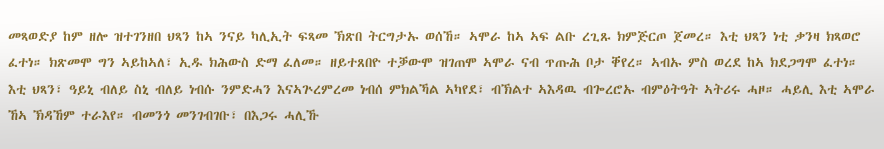መጻወድያ ከም ዘሎ ዝተገንዘበ ህጻን ከኣ ንናይ ካሊኢት ፍጻመ ኽጽበ ትርግታኡ ወሰኸ። ኣሞራ ከኣ ኣፍ ልቡ ረጊጹ ክምጅርጦ ጀመረ። እቲ ህጻን ነቲ ቃንዛ ክጻወሮ ፈተነ። ክጽመሞ ግን ኣይከኣለ፣ ኢዱ ክሕውስ ድማ ፈለመ። ዘይተጸበዮ ተቓውሞ ዝገጠሞ ኣሞራ ናብ ጥጡሕ ቦታ ቐየረ። ኣብኡ ምስ ወረደ ከኣ ክደጋግሞ ፈተነ። እቲ ህጻን፣ ዓይኒ ብለይ ስኒ ብለይ ነብሱ ንምድሓን እናኣጕረምረመ ነብሰ ምክልኻል ኣካየደ፣ ብኽልተ ኣእዳዉ ብጐረሮኡ ብምዕትዓት ኣትሪሩ ሓዞ። ሓይሊ እቲ ኣሞራ ኸኣ ኽዳኸም ተራእየ። ብመንጎ መንገብገቡ፣ በእጋሩ ሓሊኹ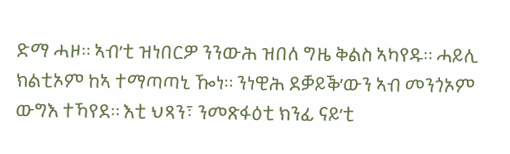ድማ ሓዞ። ኣብ’ቲ ዝነበርዎ ንንውሕ ዝበለ ግዜ ቅልስ ኣካየዱ። ሓይሊ ክልቲኦም ከኣ ተማጣጣኒ ዀነ። ንነዊሕ ደቓይቕ’ውን ኣብ መንጎኦም ውግእ ተኻየደ። እቲ ህጻን፣ ንመጽፋዕቲ ክንፊ ናይ’ቲ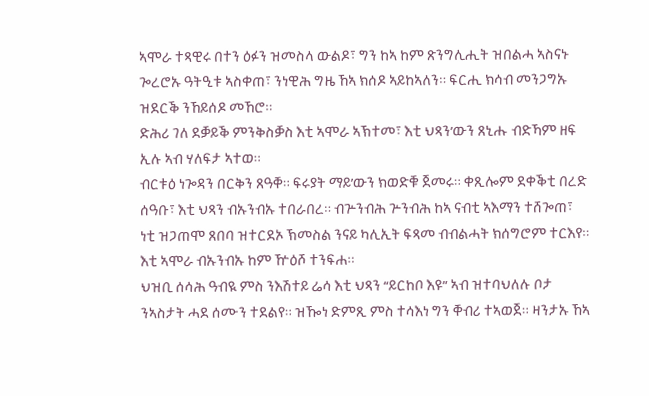ኣሞራ ተጻዊሩ በተን ዕፉን ዝመስላ ውልዶ፣ ግን ከኣ ከም ጽንግሊሒት ዝበልሓ ኣስናኑ ጐረሮኡ ዓትዒቱ ኣስቀጠ፣ ንነዊሕ ግዜ ኸኣ ክሰዶ ኣይከኣለን። ፍርሒ ክሳብ መንጋግኡ ዝደርቕ ንኸይሰዶ መኸሮ።
ድሕሪ ገለ ደቓይቕ ምንቅስቓስ እቲ ኣሞራ ኣኽተመ፣ እቲ ህጻን’ውን ጸኒሑ ብድኻም ዘፍ ኢሉ ኣብ ሃለፍታ ኣተወ።
ብርቱዕ ነጐዳን በርቅን ጸዓቐ። ፍሩያት ማይ’ውን ክወድቑ ጀመሩ። ቀጺሎም ደቀቕቲ በረድ ሰዓቡ፣ እቲ ህጻን ብኡንብኡ ተበራበረ። ብጕንብሕ ጕንብሕ ከኣ ናብቲ ኣእማን ተሸጐጠ፣ ነቲ ዝጋጠሞ ጸበባ ዝተርደኦ ኽመስል ንናይ ካሊኢት ፍጻመ ብብልሓት ክሰግሮም ተርእየ። እቲ ኣሞራ ብኡንብኡ ከም ዅዕሾ ተንፍሐ።
ህዝቢ ሰሳሕ ዓብዪ ምስ ንእሽተይ ሬሳ እቲ ህጻን “ይርከቦ እዩ” ኣብ ዝተባህለሉ ቦታ ንኣስታት ሓደ ሰሙን ተደልየ። ዝዀነ ድምጺ ምስ ተሳእነ ግን ቐብሪ ተኣወጀ። ዛንታኡ ኸኣ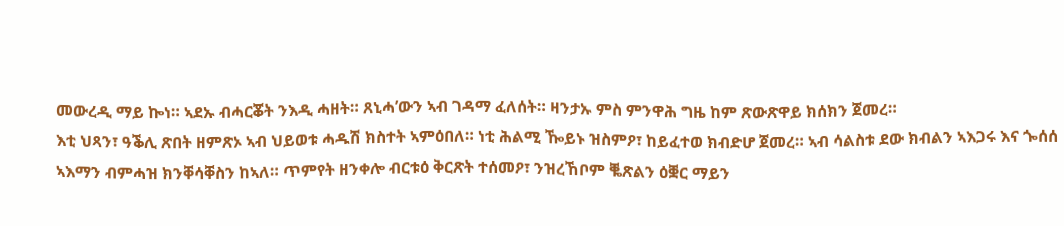መውረዲ ማይ ኰነ። ኣደኡ ብሓርቖት ንእዲ ሓዘት። ጸኒሓ’ውን ኣብ ገዳማ ፈለሰት። ዛንታኡ ምስ ምንዋሕ ግዜ ከም ጽውጽዋይ ክሰክን ጀመረ።
እቲ ህጻን፣ ዓቕሊ ጽበት ዘምጽኦ ኣብ ህይወቱ ሓዱሽ ክስተት ኣምዕበለ። ነቲ ሕልሚ ዀይኑ ዝስምዖ፣ ከይፈተወ ክብድሆ ጀመረ። ኣብ ሳልስቱ ደው ክብልን ኣእጋሩ እና ጐሰሰ ኣእማን ብምሓዝ ክንቐሳቐስን ከኣለ። ጥምየት ዘንቀሎ ብርቱዕ ቅርጽት ተሰመዖ፣ ንዝረኸቦም ቘጽልን ዕቛር ማይን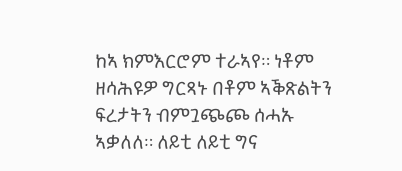ከኣ ክምእርሮም ተራኣየ። ነቶም ዘሳሕዩዎ ግርጻኑ በቶም ኣቕጽልትን ፍረታትን ብምጓጭጮ ሰሓኡ ኣቃለለ። ለይቲ ለይቲ ግና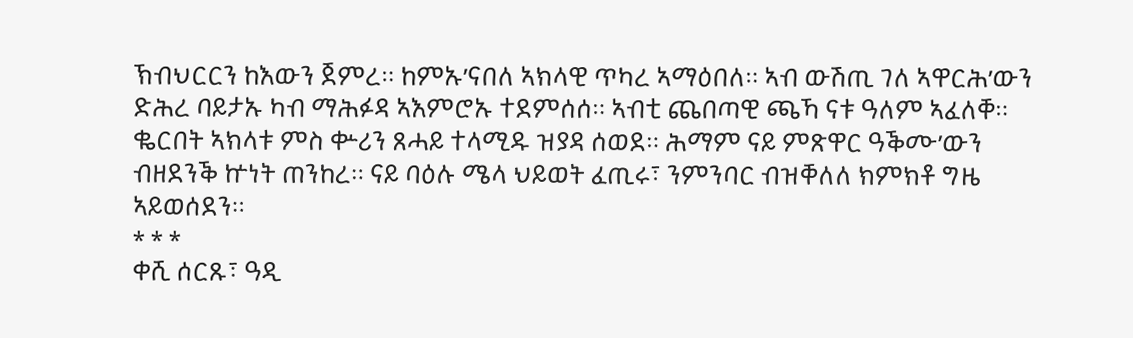ኽብህርርን ከእውን ጀምረ። ከምኡ’ናበለ ኣክላዊ ጥካረ ኣማዕበለ። ኣብ ውሽጢ ገለ ኣዋርሕ’ውን ድሕረ ባይታኡ ካብ ማሕፉዳ ኣእምሮኡ ተደምሰሰ። ኣብቲ ጨበጣዊ ጫኻ ናቱ ዓለም ኣፈለቐ። ቈርበት ኣክላቱ ምስ ቍሪን ጸሓይ ተላሚዱ ዝያዳ ሰወደ። ሕማም ናይ ምጽዋር ዓቕሙ’ውን ብዘደንቕ ኵነት ጠንከረ። ናይ ባዕሉ ሜላ ህይወት ፈጢሩ፣ ንምንባር ብዝቐለለ ክምክቶ ግዜ ኣይወሰደን።
* * *
ቀሺ ሰርጹ፣ ዓዲ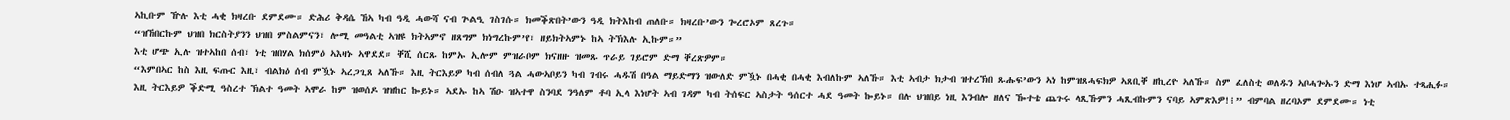ኣኪቡም ዅሉ እቲ ሓቂ ክዛረቡ ደምደሙ። ድሕሪ ቅዳሴ ኸኣ ካብ ዓዲ ሓውሻ ናብ ጕልዒ ገስገሱ። ክመቕጽበት’ውን ዓዲ ክትእከብ ጠለቡ። ክዛረቡ’ውን ጐረሮኦም ጸረጉ።
“ዝኸበርኩም ህዝበ ክርስትያንን ህዝበ ምስልምናን፣ ሎሚ መዓልቲ ኣዝዩ ክትኣምኖ ዘጸግም ክነግረኩም’የ፣ ዘይክትኣምኑ ከኣ ትኽእሉ ኢኩም።”
እቲ ሆጭ ኢሉ ዝተኣከበ ሰብ፣ ነቲ ዝበሃል ክሰምዕ ኣእዛኑ ኣዋደደ። ቐሺ ሰርጹ ከምኡ ኢሎም ምዝራቦም ክናዘዙ ዝመጹ ጥራይ ገይሮም ድማ ቐረጽዎም።
“እምበኣር ከስ እዚ ፍጡር እዚ፣ ብልክዕ ሰብ ምዃኑ ኣረጋጊጸ ኣለኹ። እዚ ትርእይዎ ካብ ሰብለ ጓል ሓውኣቦይን ካብ ገብሩ ሓዱሽ በዓል ማይድማን ዝውለድ ምዃኑ በሓቂ በሓቂ እብለኩም ኣለኹ። እቲ ኣብታ ክታብ ዝተረኽበ ጹሑፍ’ውን ኣነ ከምዝጸሓፍክዎ ኣጸቢቐ ዘኪረዮ ኣለኹ። ስም ፈለስቲ ወለዱን ኣቦሓጐኡን ድማ እነሆ ኣብኡ ተጻሒፉ። እዚ ትርእይዎ ቕድሚ ዓስረተ ኽልተ ዓመት ኣሞራ ከም ዝወሰዶ ዝዝከር ኰይኑ። ኣደኡ ከኣ ሽዑ ዝኣተዋ ስንባደ ንዓለም ቶባ ኢላ እነሆት ኣብ ገዳም ካብ ትሰፍር ኣስታት ዓሰርተ ሓደ ዓመት ኰይኑ። በሉ ህዝበይ ነዚ እንብሎ ዘለና ዀተቴ ጨጉሩ ላጺኹምን ሓጺብኩምን ናባይ ኣምጽእዎ!፧” ብምባል ዘረባኦም ደምደሙ። ነቲ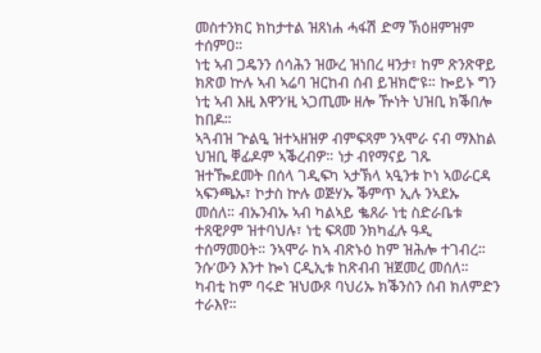መስተንክር ክከታተል ዝጸነሐ ሓፋሽ ድማ ኽዕዘምዝም ተሰምዐ።
ነቲ ኣብ ጋዴንን ሰሳሕን ዝውረ ዝነበረ ዛንታ፣ ከም ጽንጽዋይ ክጽወ ኵሉ ኣብ ኣሬባ ዝርከብ ሰብ ይዝክሮ’ዩ። ኰይኑ ግን ነቲ ኣብ እዚ እዋን’ዚ ኣጋጢሙ ዘሎ ዅነት ህዝቢ ክቕበሎ ከበዶ።
ኣጓብዝ ጕልዒ ዝተኣዘዝዎ ብምፍጻም ንኣሞራ ናብ ማእከል ህዝቢ ቐፊዶም ኣቕረብዎ። ነታ ብየማናይ ገጹ ዝተዀደመት በሰላ ገዲፍካ ኣታኽላ ኣዒንቱ ኮነ ኣወራርዳ ኣፍንጫኡ፣ ኮታስ ኵሉ ወጅሃኡ ቕምጥ ኢሉ ንኣደኡ መሰለ። ብኡንብኡ ኣብ ካልኣይ ቈጸራ ነቲ ስድራቤቱ ተጸዊዖም ዝተባህሉ፣ ነቲ ፍጻመ ንክካፈሉ ዓዲ ተሰማመዐት። ንኣሞራ ከኣ ብጽኑዕ ከም ዝሕሎ ተገብረ። ንሱ’ውን እንተ ኰነ ርዲኢቱ ከጽብብ ዝጀመረ መሰለ። ካብቲ ከም ባሩድ ዝህውጾ ባህሪኡ ክቕንስን ሰብ ክለምድን ተራእየ።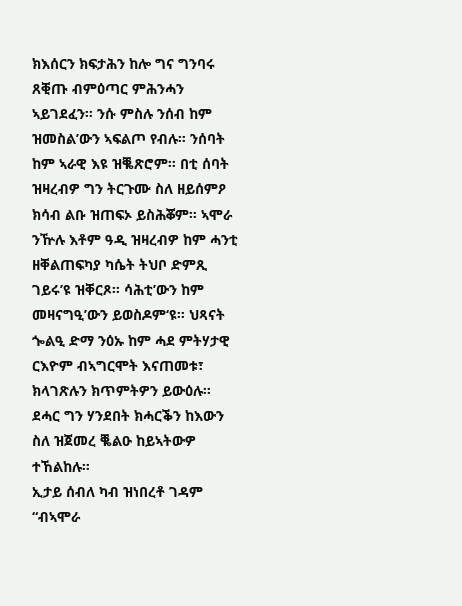ክእሰርን ክፍታሕን ከሎ ግና ግንባሩ ጸቒጡ ብምዕጣር ምሕንሓን ኣይገደፈን። ንሱ ምስሉ ንሰብ ከም ዝመስል’ውን ኣፍልጦ የብሉ። ንሰባት ከም ኣራዊ እዩ ዝቘጽሮም። በቲ ሰባት ዝዛረብዎ ግን ትርጉሙ ስለ ዘይሰምዖ ክሳብ ልቡ ዝጠፍኦ ይስሕቖም። ኣሞራ ንዅሉ እቶም ዓዲ ዝዛረብዎ ከም ሓንቲ ዘቐልጠፍካያ ካሴት ትህቦ ድምጺ ገይሩ’ዩ ዝቐርጾ። ሳሕቲ’ውን ከም መዛናግዒ’ውን ይወስዶም‘ዩ። ህጻናት ጐልዒ ድማ ንዕኡ ከም ሓደ ምትሃታዊ ርእዮም ብኣግርሞት እናጠመቱ፣ ክላገጽሉን ክጥምትዎን ይውዕሉ። ደሓር ግን ሃንደበት ክሓርቕን ከእውን ስለ ዝጀመረ ቘልዑ ከይኣትውዎ ተኸልከሉ።
ኢታይ ሰብለ ካብ ዝነበረቶ ገዳም “ብኣሞራ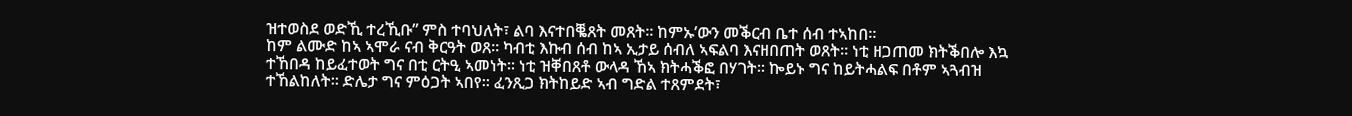ዝተወስደ ወድኺ ተረኺቡ” ምስ ተባህለት፣ ልባ እናተበቘጸት መጸት። ከምኡ’ውን መቕርብ ቤተ ሰብ ተኣከበ።
ከም ልሙድ ከኣ ኣሞራ ናብ ቅርዓት ወጸ። ካብቲ እኩብ ሰብ ከኣ ኢታይ ሰብለ ኣፍልባ እናዘበጠት ወጸት። ነቲ ዘጋጠመ ክትቕበሎ እኳ ተኸበዳ ከይፈተወት ግና በቲ ርትዒ ኣመነት። ነቲ ዝቐበጸቶ ውላዳ ኸኣ ክትሓቕፎ በሃገት። ኰይኑ ግና ከይትሓልፍ በቶም ኣጓብዝ ተኸልከለት። ድሌታ ግና ምዕጋት ኣበየ። ፈንጺጋ ክትከይድ ኣብ ግድል ተጸምደት፣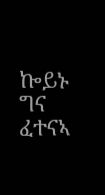ኰይኑ ግና ፈተናኣ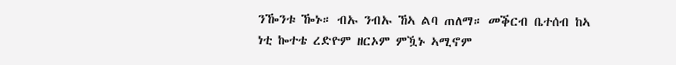ንዀንቱ ዀኑ። ብኡ ንብኡ ኸኣ ልባ ጠለማ። መቕርብ ቤተሰብ ከኣ ነቲ ኰተቴ ረድዮም ዘርኦም ምዃኑ ኣሚኖም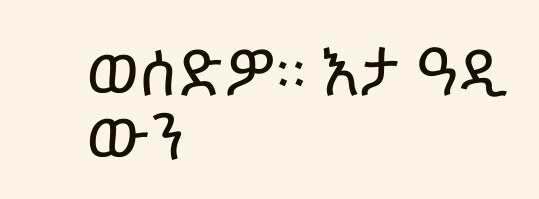ወሰድዎ። እታ ዓዲ ውን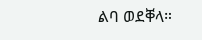ልባ ወደቐላ።